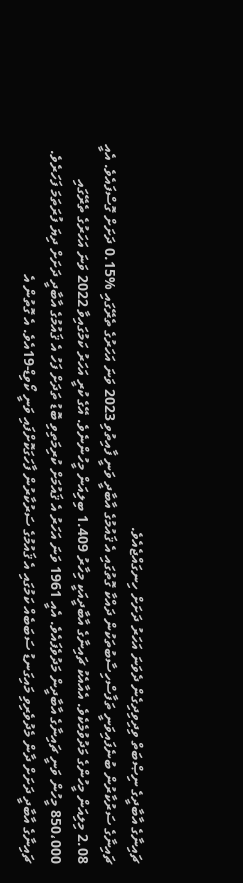ޗައިނާގެ އާބާދީގެ ނިޞްބަތް ވިދިވިދިގެން ދެވަނަ އަހަރު ދަށަށް ހިނގައްޖެއެވެ.
ޗައިނާގެ ސަރުކާރުން ބުނެފައިވަނީ ތަފާސްހިސާބުތަކުން ދައްކާ ގޮތުގައި އެ ޤައުމުގެ އާބާދީ ވަނީ ފާއިތުވި 2023 ވަނަ އަހަރުގެ ތެރޭގައި %0.15 ދަށަށް ގޮސްފައެވެ. އެއީ 2.08 މިލިއަން މީހުންގެ މަދުވުމެކެވެ. އެއާއެކު ޗައިނާގެ އާބާދީއަކީ މިހާރު 1.409 ބިލިއަން މީހުންނެވެ. އޭގެ ކުރީ އަހަރު ކަމުގައިވާ 2022 ވަނަ އަހަރުގެ ތެރޭގައި 850،000 މީހުން ވަނީ ޗައިނާގެ އާބާދީން މަދުވެފައެވެ. އެއީ 1961 ވަނަ އަހަރު އެ ޤައުމަށް ކުރިމަތިވި ބޮޑު ތަދަށް ފަހު އެ ޤައުމުގެ އާބާދީ ދަށަށް ދިޔަ ފުރަތަމަ ފަހަރެވެ.
ޗައިނާގެ އާބާދީ ދަށަށް ދާން މެދުވެރިވި މައިގަނޑު ސަބަބެއް ކަމުގައި އެ ޤައުމުގެ ސަރުކާރުން ފާހަގަކޮށްފައި ވަނީ ކޯވިޑް-19އެވެ. އެ ގޮތުން އެ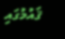ޤައުމުގައި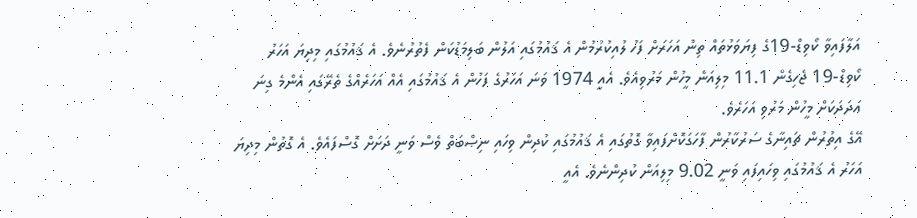އަލާފައިވާ ކޯވިޑް-19ގެ ފިޔަވަޅުތައް ތިން އަހަރަށް ފަހު ލުއިކުރުމުން އެ ޤައުމުގައި އަލުން ބަލިމަޑުކަން ފެތުރުނެވެ. އެ ޤައުމުގައި މިދިޔަ އަހަރު ކޯވިޑް-19 ޖެހިގެން 11.1 މިލިއަން މީހުން މަރުވިއެވެ. އެއީ 1974 ވަނަ އަހަރުގެ ފަހުން އެ ޤައުމުގައި އެއް އަހަރެއްގެ ތެރޭގައި އެންމެ ގިނަ ޢަދަދަކަށް މީހުން މަރުވި އަހަރެވެ.
އޭގެ އިތުރުން ޗައިނާގެ ސަރުކާރުން ފާހަގަކޮށްފައިވާ ގޮތުގައި އެ ޤައުމުގައި ކުދިން ވިހައި ނިޞްބަތް ވެސް ވަނީ ދަށަށް ގޮސްފައެވެ. އެ ގޮތުން މިދިޔަ އަހަރު އެ ޤައުމުގައި ވިހައިފައި ވަނީ 9.02 މިލިއަން ކުދިންނެވެ. އެއީ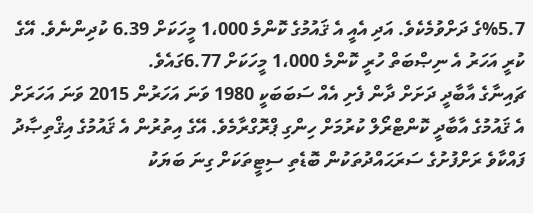%5.7ގެ ދަށްވުމެކެވެ. އަދި އެއީ އެ ޤައުމުގެ ކޮންމެ 1،000 މީހަކަށް 6.39 ކުދިންނެވެ. އޭގެ ކުރީ އަހަރު އެ ނިޞްބަތް ހުރީ ކޮންމެ 1،000 މީހަކަށް 6.77ގައެވެ.
ޗައިނާގެ އާބާދީ ދަށަށް ދާން ފެށި އެއް ސަބަބަކީ 1980 ވަނަ އަހަރުން 2015 ވަނަ އަހަރަށް އެ ޤައުމުގެ އާބާދީ ކޮންޓްރޯލް ކުރުމަށް ހިންގި ޕްރޮގްރާމެވެ. އޭގެ އިތުރުން އެ ޤައުމުގެ އިޤްތިޞާދު ފައްކާވެ ރަށްފުށުގެ ސަރަޙައްދުތަކުން ބޮޑެތި ސިޓީތަކަށް ގިނަ ބަޔަކު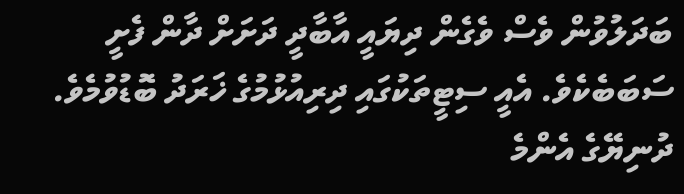ބަދަލުވުން ވެސް ވެގެން ދިޔައީ އާބާދީ ދަށަށް ދާން ފެށީ ސަބަބެކެވެ. އެއީ ސިޓީތަކުގައި ދިރިއުޅުމުގެ ޚަރަދު ބޮޑުވުމެވެ.
ދުނިޔޭގެ އެންމެ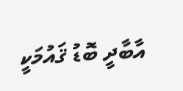އާބާދީ ބޮޑު ޤައުމަކީ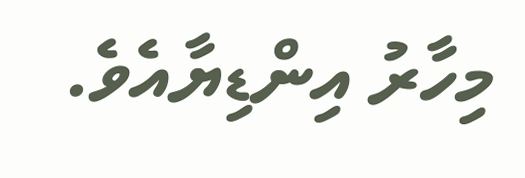މިހާރު އިންޑިޔާއެވެ.